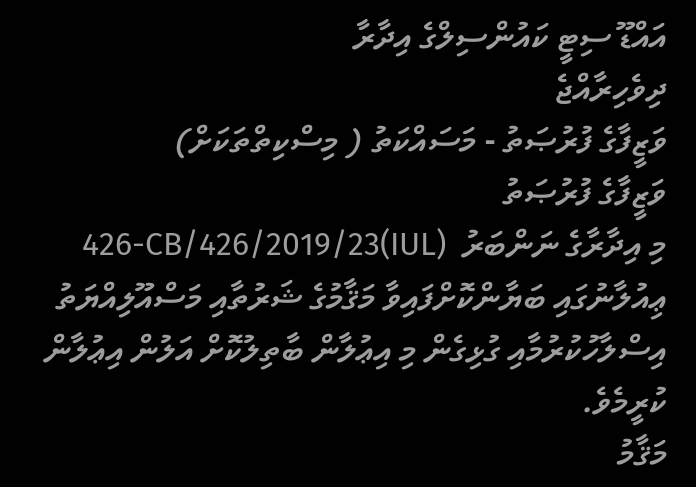އައްޑޫ ސިޓީ ކައުންސިލްގެ އިދާރާ
ދިވެހިރާއްޖެ
ވަޒީފާގެ ފުރުޞަތު - މަސައްކަތު ( މިސްކިތްތަކަށް)
ވަޒީފާގެ ފުރުޞަތު
މި އިދާރާގެ ނަންބަރު  (IUL)426-CB/426/2019/23  ޢިއުލާނުގައި ބަޔާންކޮށްފައިވާ މަޤާމުގެ ޝަރުތާއި މަސްއޫލިއްޔަތު އިސްލާހުކުރުމާއި ގުޅިގެން މި އިޢުލާން ބާތިލުކޮށް އަލުން އިޢުލާން ކުރީމެވެ.
މަޤާމު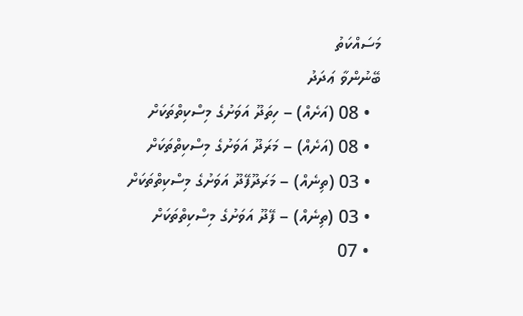މަސައްކަތު
ބޭނުންވާ ޢަދަދު
  • 08 (އަށެއް) – ހިތަދޫ އަވަށުގެ މިސްކިތްތަކަށް
  • 08 (އަށެއް) – މަރަދޫ އަވަށުގެ މިސްކިތްތަކަށް
  • 03 (ތިނެއް) – މަރަދޫފޭދޫ އަވަށުގެ މިސްކިތްތަކަށް
  • 03 (ތިނެއް) – ފޭދޫ އަވަށުގެ މިސްކިތްތަކަށް
  • 07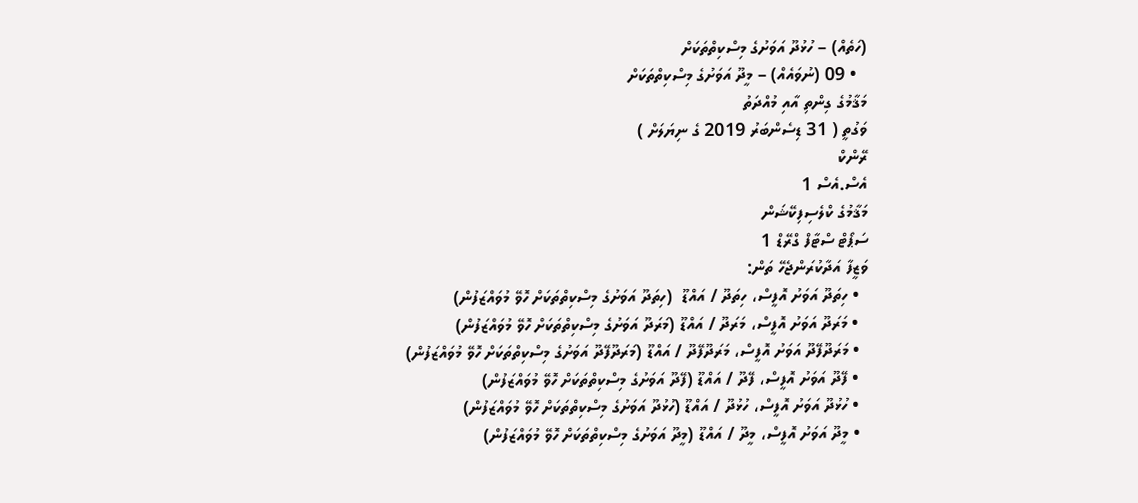(ހަތެއް) – ހުޅުދޫ އަވަށުގެ މިސްކިތްތަކަށް
  • 09 (ނުވައެއް) – މީދޫ އަވަށުގެ މިސްކިތްތަކަށް
މަޤާމުގެ ގިންތި އާއި މުއްދަތު
ވަގުތީ ( 31 ޑިސެންބަރު 2019 ގެ ނިޔަލަށް )
ރޭންކް
އެސް.އެސް 1
މަޤާމުގެ ކްލެސިފިކޭޝަން
ސަޕޯޓް ސްޓާފް ގްރޭޑް 1
ވަޒީފާ އަދާކުރަންޖެހޭ ތަން:
  • ހިތަދޫ އަވަށު އޮފީސް، ހިތަދޫ / އައްޑޫ  (ހިތަދޫ އަވަށުގެ މިސްކިތްތަކަށް ހޮވޭ މުވައްޒަފުން)
  • މަރަދޫ އަވަށު އޮފީސް، މަރަދޫ / އައްޑޫ (މަރަދޫ އަވަށުގެ މިސްކިތްތަކަށް ހޮވޭ މުވައްޒަފުން)
  • މަރަދޫފޭދޫ އަވަށު އޮފީސް، މަރަދޫފޭދޫ / އައްޑޫ (މަރަދޫފޭދޫ އަވަށުގެ މިސްކިތްތަކަށް ހޮވޭ މުވައްޒަފުން)
  • ފޭދޫ އަވަށު އޮފީސް، ފޭދޫ / އައްޑޫ (ފޭދޫ އަވަށުގެ މިސްކިތްތަކަށް ހޮވޭ މުވައްޒަފުން)
  • ހުޅުދޫ އަވަށު އޮފީސް، ހުޅުދޫ / އައްޑޫ (ހުޅުދޫ އަވަށުގެ މިސްކިތްތަކަށް ހޮވޭ މުވައްޒަފުން)
  • މީދޫ އަވަށު އޮފީސް، މީދޫ / އައްޑޫ (މީދޫ އަވަށުގެ މިސްކިތްތަކަށް ހޮވޭ މުވައްޒަފުން)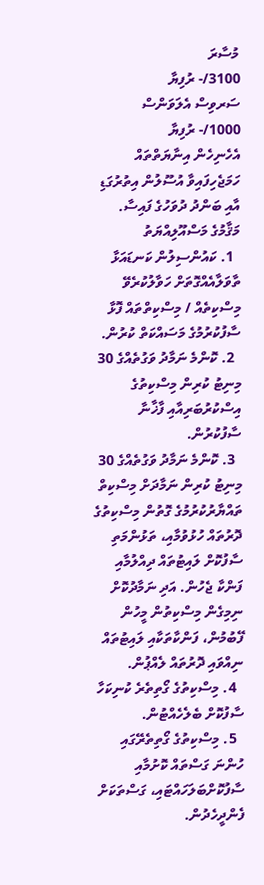މުސާރަ
3100/- ރުފިޔާ
ސަރވިސް އެލަވަންސް
1000/- ރުފިޔާ
އެހެނިހެން އިނާޔަތްތައް
ހަމަޖެހިފައިވާ އުސޫލުން އިތުރުގަޑި އާއި ބަންދު ދުވަހުގެ ފައިސާ.
މަޤާމުގެ މަސްއޫލިއްޔަތު
  1. ކައުންސިލުން ކަނޑައަޅާ ތާވަލާއެއްގޮތަށް ހަވާލުކުރެވޭ މިސްކިތެއް / މިސްކިތްތައް ފޮޅާ ސާފުކުރުމުގެ މަސައްކަތް ކުރުން.
  2. ކޮންމެ ނަމާދު ވަގުތެއްގެ 30 މިނިޓު ކުރިން މިސްކިތުގެ އިސްކުރުބަރިއާއި ފާޚާނާ ސާފުކުރުން.
  3. ކޮންމެ ނަމާދު ވަގުތެއްގެ 30 މިނިޓު ކުރިން ނަމާދަށް މިސްކިތް ތައްޔާރުކުރުމުގެ ގޮތުން މިސްކިތުގެ ދޮރުތައް ހުޅުވުމާއި، ތަޅުންމަތި ސާފުކޮށް ލައިޓުތައް ދިއްލުމާއި ފަންކާ ޖެހުން. އަދި ނަމާދުކޮށް ނިމިގެން މިސްކިތުން މީހުން ފޭބުމުން، ފަންކާތަކާއި ލައިޓުތައް ނިއްވައި ދޮރުތައް ލެއްޕުން.
  4. މިސްކިތުގެ ގޯތިތެރެ ކުނިކަހާ ސާފުކޮށް ބެލެހެއްޓުން.
  5. މިސްކިތުގެ ގޯތިތެރޭގައި ހުންނަ ގަސްތައް ކޮށުމާއި ސާފުކޮށްބަލަހައްޓައި، ގަސްތަކަށް ފެންދީހެދުން.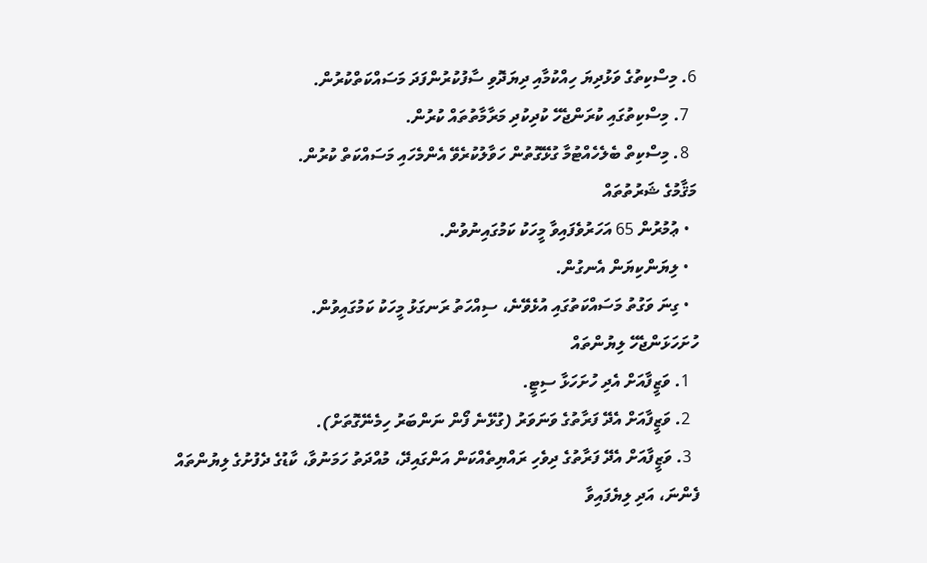6. މިސްކިތުގެ ވަޅުދިޔަ ހިއްކުމާއި ދިޔަދޮވި ސާފުކުރުންފަދަ މަސައްކަތްކުރުން.
  7. މިސްކިތުގައި ކުރަންޖެހޭ ކުދިކުދި މަރާމާތުތައް ކުރުން.
  8. މިސްކިތް ބެލެހެއްޓުމާ ގުޅޭގޮތުން ހަވާލުކުރެވޭ އެންމެހައި މަސައްކަތް ކުރުން.
މަޤާމުގެ ޝަރުތުތައް
  • ޢުމުރުން 65 އަހަރުވެފައިވާ މީހަކު ކަމުގައިނުވުން.
  • ލިޔަންކިޔަން އެނގުން.
  • ގިނަ ވަގުތު މަސައްކަތުގައި އުޅެވޭނެ، ސިއްހަތު ރަނގަޅު މީހަކު ކަމުގައިވުން.
ހުށަހަޅަންޖެހޭ ލިޔުންތައް
  1. ވަޒީފާއަށް އެދި ހުށަހަޅާ ސިޓީ.
  2. ވަޒީފާއަށް އެދޭ ފަރާތުގެ ވަނަވަރު (ގުޅޭނެ ފޯން ނަންބަރު ހިމެނޭގޮތަށް).
  3. ވަޒީފާއަށް އެދޭ ފަރާތުގެ ދިވެހި ރައްޔިތެއްކަން އަންގައިދޭ، މުއްދަތު ހަމަނުވާ، ކާޑުގެ ދެފުށުގެ ލިޔުންތައް ފެންނަ، އަދި ލިޔެފައިވާ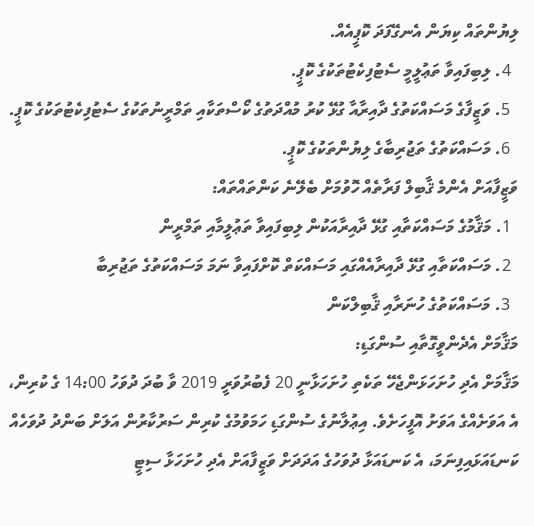ލިޔުންތައް ކިޔަން އެނގޭފަދަ ކޮޕީއެއް.
  4. ލިބިފައިވާ ތަޢުލީމީ ސެޓުފިކެޓުތަކުގެ ކޮޕީ.
  5. ވަޒީފާގެ މަސައްކަތުގެ ދާއިރާއާ ގުޅޭ ކުރު މުއްދަތުގެ ކޯސްތަކާއި ތަމްރީނުތަކުގެ ސެޓުފިކެޓުތަކުގެ ކޮޕީ.
  6. މަސައްކަތުގެ ތަޖުރިބާގެ ލިޔުންތަކުގެ ކޮޕީ.
ވަޒީފާއަށް އެންމެ ޤާބިލް ފަރާތެއް ހޮވުމަށް ބެލޭނެ ކަންތައްތައް:
  1. މަޤާމުގެ މަސައްކަތާއި ގުޅޭ ދާއިރާއަކުން ލިބިފައިވާ ތަޢުލީމާއި ތަމްރީން
  2. މަސައްކަތާއި ގުޅޭ ދާއިރާއެއްގައި މަސައްކަތް ކޮށްފައިވާ ނަމަ މަސައްކަތުގެ ތަޖުރިބާ
  3. މަސައްކަތުގެ ހުނަރާއި ޤާބިލްކަން
މަޤާމަށް އެދެންވީގޮތާއި ސުންގަޑި:
މަޤާމަށް އެދި ހުށަހަޅަންޖެހޭ ތަކެތި ހުށަހަޅާނީ 20 ފެބުރުވަރީ 2019 ވާ ބުދަ ދުވަހު 14:00 ގެ ކުރިން، އެ އަވަށެއްގެ އަވަށު އޮފީހަށެވެ. އިޢުލާނުގެ ސުންގަޑި ހަމަވުމުގެ ކުރިން ސަރުކާރުން އަލަށް ބަންދު ދުވަހެއް ކަނޑައަޅައިފިނަމަ، އެ ކަނޑައަޅާ ދުވަހުގެ އަދަދަށް ވަޒީފާއަށް އެދި ހުށަހަޅާ ސިޓީ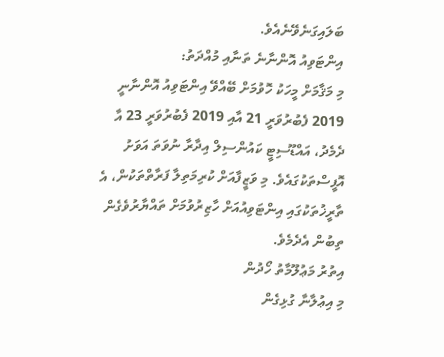ބަލައިގަނެވޭނެއެވެ.
އިންޓަވިއު އޮންނާނެ ތަނާއި މުއްދަތު:
މި މަޤާމަށް މީހަކު ހޮވުމަށް ބޭއްވޭ އިންޓަވިއު އޮންނާނީ 2019 ފެބުރުވަރީ 21 އާއި 2019 ފެބުރުވަރީ 23 އާ ދެމެދު، އައްޑޫސިޓީ ކައުންސިލް އިދާރާ ނުވަތަ އަވަށު އޮފީސްތަކުގައެވެ. މި ވަޒީފާއަށް ކުރިމަތިލާ ފަރާތްތަކުން، އެ ތާރީޚުތަކުގައި އިންޓަވިއުއަށް ހާޒިރުވުމަށް ތައްޔާރުވެގެން ތިބުން އެދެމެވެ.
އިތުރު މަޢުލޫމާތު ހޯދުން
މި އިޢުލާނާ ގުޅިގެން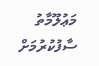މަޢުލޫމާތު ސާފުކުރުމަށް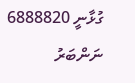ގުޅާނީ 6888820 ނަންބަރު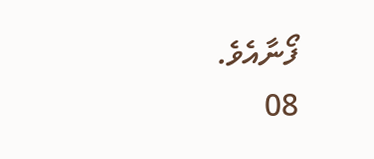ފޯނާއެވެ.
08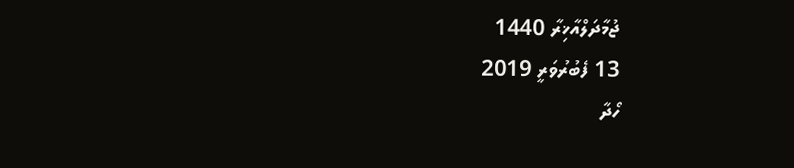ޖުމާދަލްއާޚިރާ 1440
13 ފެބުރުވަރީ 2019
ހޯދާ